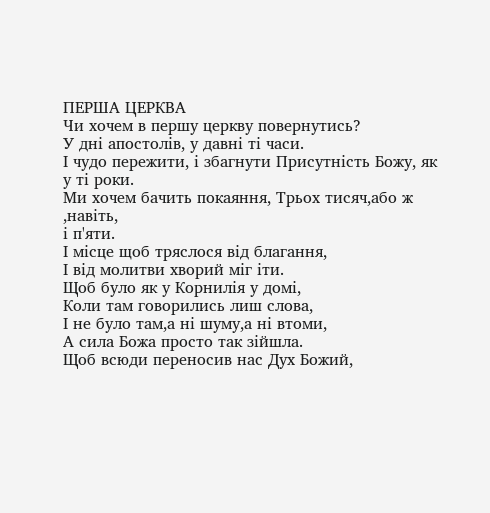ПЕРША ЦЕРКВА
Чи хочем в першу церкву повернутись?
У дні апостолів, у давні ті часи.
І чудо пережити, і збагнути Присутність Божу, як у ті роки.
Ми хочем бачить покаяння, Трьох тисяч,або ж ,навіть,
і п'яти.
І місце щоб тряслося від благання,
І від молитви хворий міг іти.
Щоб було як у Корнилія у домі,
Коли там говорились лиш слова,
І не було там,а ні шуму,а ні втоми,
А сила Божа просто так зійшла.
Щоб всюди переносив нас Дух Божий,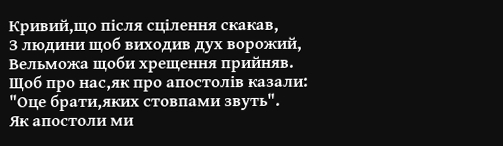Кривий,що після сцілення скакав,
З людини щоб виходив дух ворожий,
Вельможа щоби хрещення прийняв.
Щоб про нас,як про апостолів казали:
"Оце брати,яких стовпами звуть".
Як апостоли ми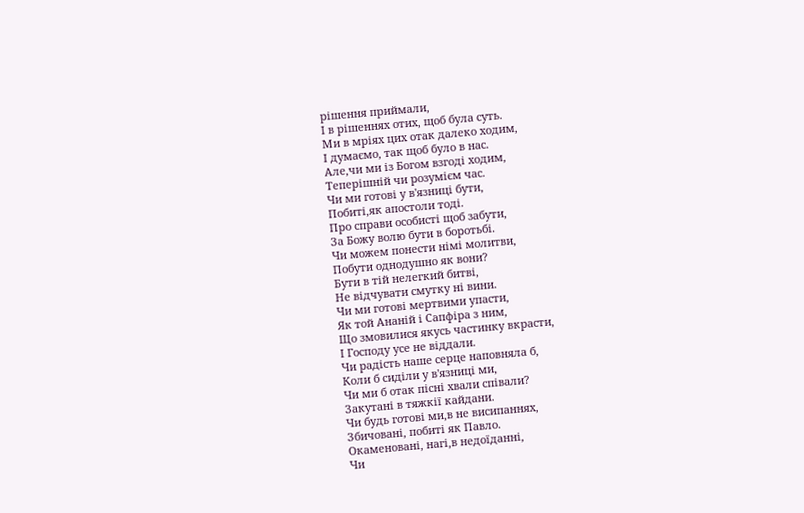рішення приймали,
І в рішеннях отих, щоб була суть.
Ми в мріях цих отак далеко ходим,
І думаємо, так щоб було в нас.
Але,чи ми із Богом взгоді ходим,
Теперішній чи розумієм час.
Чи ми готові у в'язниці бути,
Побиті,як апостоли тоді.
Про справи особисті щоб забути,
За Божу волю бути в боротьбі.
Чи можем понести німі молитви,
Побути однодушно як вони?
Бути в тій нелегкий битві,
Не відчувати смутку ні вини.
Чи ми готові мертвими упасти,
Як той Ананій і Сапфіра з ним,
Що змовилися якусь частинку вкрасти,
І Господу усе не віддали.
Чи радість наше серце наповняла б,
Коли б сиділи у в'язниці ми,
Чи ми б отак пісні хвали співали?
Закутані в тяжкії кайдани.
Чи будь готові ми,в не висипаннях,
Збичовані, побиті як Павло.
Окаменовані, нагі,в недоїданні,
Чи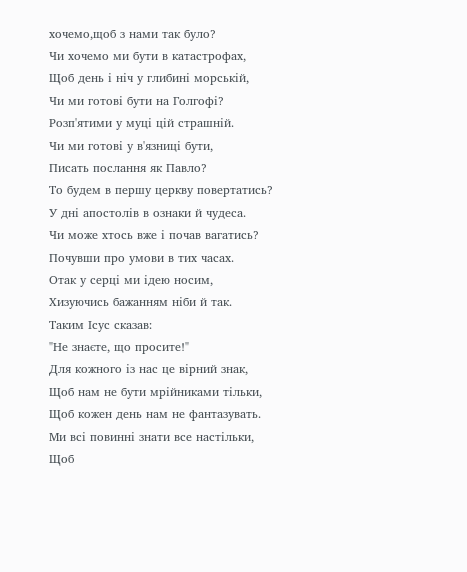хочемо,щоб з нами так було?
Чи хочемо ми бути в катастрофах,
Щоб день і ніч у глибині морській,
Чи ми готові бути на Голгофі?
Розп'ятими у муці цій страшній.
Чи ми готові у в'язниці бути,
Писать послання як Павло?
То будем в першу церкву повертатись?
У дні апостолів в ознаки й чудеса.
Чи може хтось вже і почав вагатись?
Почувши про умови в тих часах.
Отак у серці ми ідею носим,
Хизуючись бажанням ніби й так.
Таким Ісус сказав:
"Не знаєте, що просите!"
Для кожного із нас це вірний знак,
Щоб нам не бути мрійниками тільки,
Щоб кожен день нам не фантазувать.
Ми всі повинні знати все настільки,
Щоб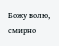Божу волю, смирно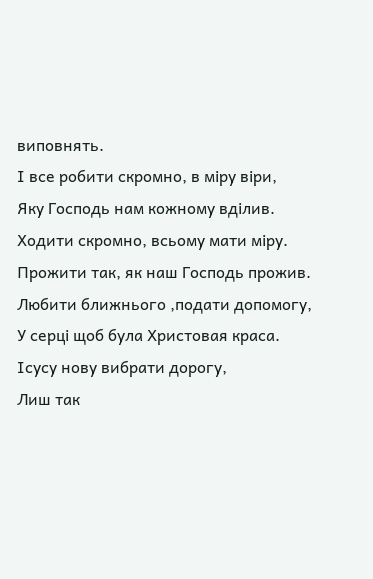виповнять.
І все робити скромно, в міру віри,
Яку Господь нам кожному вділив.
Ходити скромно, всьому мати міру.
Прожити так, як наш Господь прожив.
Любити ближнього ,подати допомогу,
У серці щоб була Христовая краса.
Ісусу нову вибрати дорогу,
Лиш так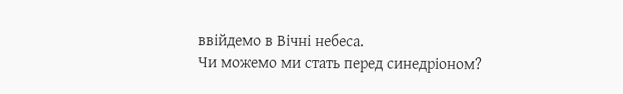ввійдемо в Вічні небеса.
Чи можемо ми стать перед синедріоном?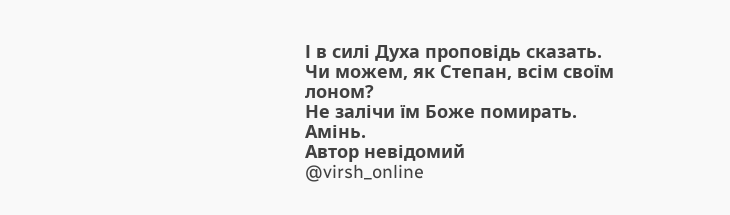І в силі Духа проповідь сказать.
Чи можем, як Степан, всім своїм лоном?
Не залічи їм Боже помирать.
Амінь.
Автор невідомий
@virsh_online